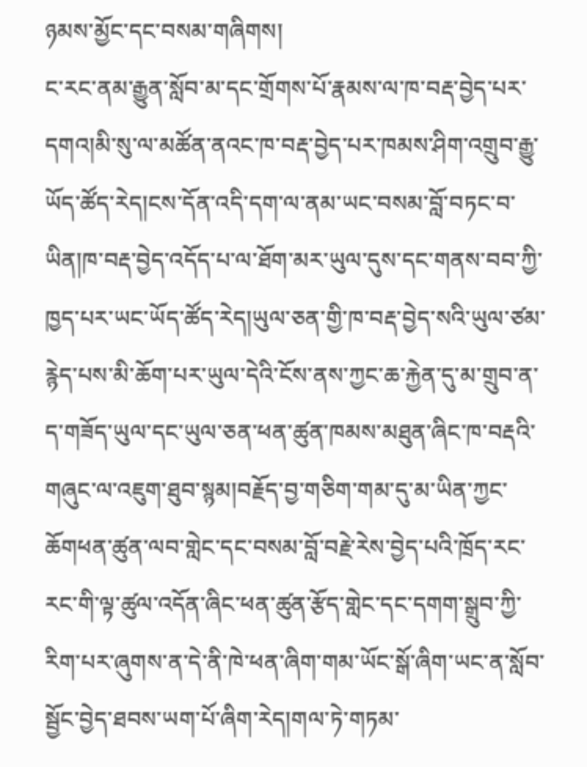ཉམས་མྱོང་དང་བསམ་གཞིགས།
ང་རང་ནམ་རྒྱུན་སློབ་མ་དང་གྲོགས་པོ་རྣམས་ལ་ཁ་བརྡ་བྱེད་པར་དགའ།མི་སུ་ལ་མཚོན་ནའང་ཁ་བརྡ་བྱེད་པར་ཁམས་ཤིག་འགྲུབ་རྒྱུ་ཡོད་ཚོད་རེད།ངས་དོན་འདི་དག་ལ་ནམ་ཡང་བསམ་བློ་བཏང་བ་ཡིན།ཁ་བརྡ་བྱེད་འདོད་པ་ལ་ཐོག་མར་ཡུལ་དུས་དང་གནས་བབ་ཀྱི་ཁྱད་པར་ཡང་ཡོད་ཚོད་རེད།ཡུལ་ཅན་གྱི་ཁ་བརྡ་བྱེད་སའི་ཡུལ་ཙམ་རྙེད་པས་མི་ཆོག་པར་ཡུལ་དེའི་ངོས་ནས་ཀྱང་ཆ་རྐྱེན་དུ་མ་གྲུབ་ན་ད་གཟོད་ཡུལ་དང་ཡུལ་ཅན་ཕན་ཚུན་ཁམས་མཐུན་ཞིང་ཁ་བརྡའི་གཞུང་ལ་འཇུག་ཐུབ་སྙམ།བརྗོད་བྱ་གཅིག་གམ་དུ་མ་ཡིན་ཀྱང་ཆོགཕན་ཚུན་ལབ་གླེང་དང་བསམ་བློ་བརྗེ་རེས་བྱེད་པའི་ཁྲོད་རང་རང་གི་ལྟ་ཚུལ་འདོན་ཞིང་ཕན་ཚུན་རྩོད་གླེང་དང་དགག་སྒྲུབ་ཀྱི་རིག་པར་ཞུགས་ན་དེ་ནི་ཁེ་ཕན་ཞིག་གམ་ཡོང་སྒོ་ཞིག་ཡང་ན་སློབ་སྦྱོང་བྱེད་ཐབས་ཡག་པོ་ཞིག་རེད།གལ་ཏེ་གཏམ་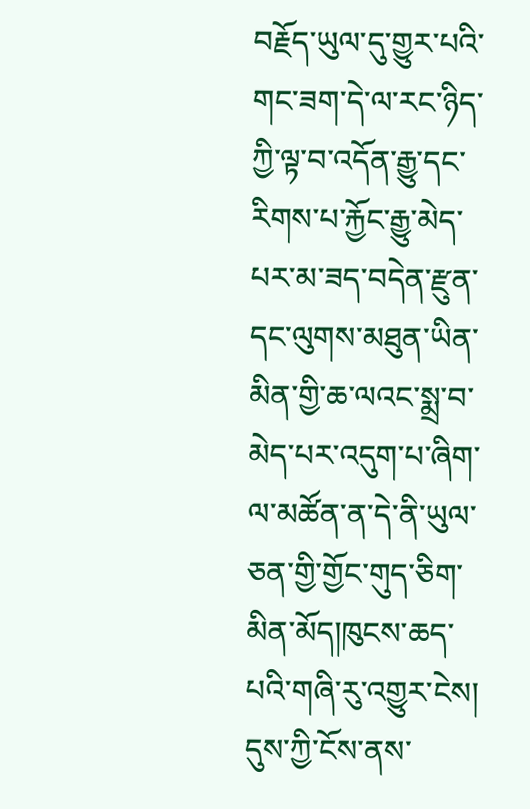བརྗོད་ཡུལ་དུ་གྱུར་པའི་གང་ཟག་དེ་ལ་རང་ཉིད་ཀྱི་ལྟ་བ་འདོན་རྒྱུ་དང་རིགས་པ་རྐྱོང་རྒྱུ་མེད་པར་མ་ཟད་བདེན་རྫུན་དང་ལུགས་མཐུན་ཡིན་མིན་གྱི་ཆ་ལའང་སྨྲ་བ་མེད་པར་འདུག་པ་ཞིག་ལ་མཚོན་ན་དེ་ནི་ཡུལ་ཅན་གྱི་གྱོང་གུད་ཅིག་མིན་མོད།ཁུངས་ཆད་པའི་གཞི་རུ་འགྱུར་ངེས།
དུས་ཀྱི་ངོས་ནས་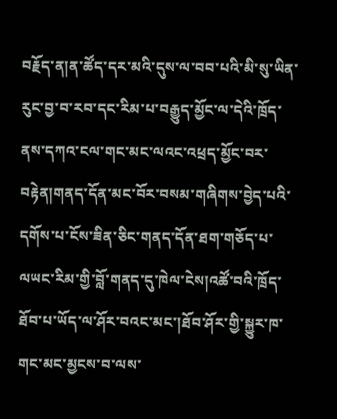བརྗོད་ན།ན་ཚོད་དར་མའི་དུས་ལ་བབ་པའི་མི་སུ་ཡིན་རུང་བྱ་བ་རབ་དང་རིམ་པ་བརྒྱུད་མྱོང་ལ་དེའི་ཁྲོད་ནས་དཀའ་ངལ་གང་མང་ལའང་འཕྲད་མྱོང་བར་བརྟེན།གནད་དོན་མང་བོར་བསམ་གཞིགས་བྱེད་པའི་དགོས་པ་ངོས་ཟིན་ཅིང་གནད་དོན་ཐག་གཅོད་པ་ལཡང་རིམ་གྱི་བློ་གནད་དུ་ཁེལ་ངེས།འཚོ་བའི་ཁྲོད་ཐོབ་པ་ཡོད་ལ་ཤོར་བའང་མང་།ཐོབ་ཤོར་གྱི་སྐྱུར་ཁ་གང་མང་མྱངས་བ་ལས་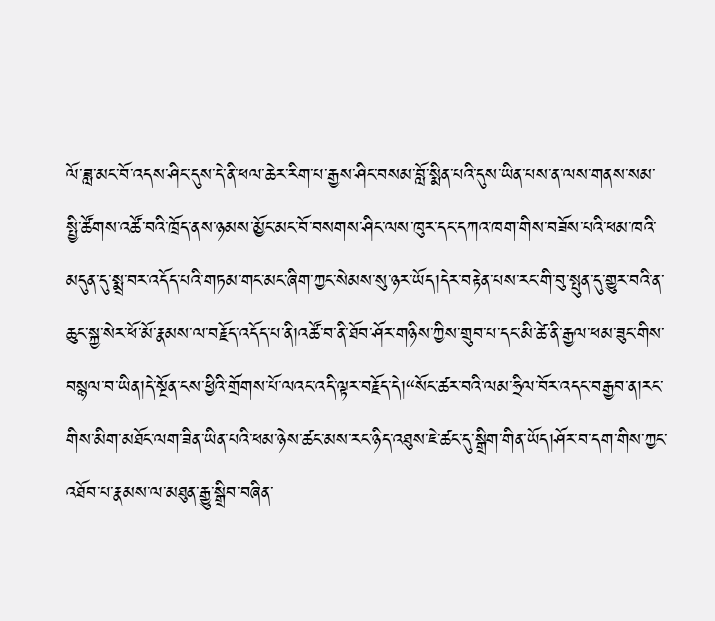ལོ་ཟླ་མང་བོ་འདས་ཤིང་དུས་དེ་ནི་ཕལ་ཆེར་རིག་པ་རྒྱས་ཤིང་བསམ་བློ་སྨིན་པའི་དུས་ཡིན་པས་ན་ལས་གནས་སམ་སྤྱི་ཚོགས་འཚོ་བའི་ཁྲོད་ནས་ཉམས་མྱོང་མང་བོ་བསགས་ཤིང་ལས་ཁུར་དང་དཀའ་ཁག་གིས་བཟོས་པའི་ཕམ་ཁའི་མདུན་དུ་སྨྲ་བར་འདོད་པའི་གཏམ་གང་མང་ཞིག་ཀྱང་སེམས་སུ་ཉར་ཡོད།དེར་བརྟེན་པས་རང་གི་བུ་སྤུན་དུ་གྱུར་བའི་ན་ཆུང་སྐྱ་སེར་ཕོ་མོ་རྣམས་ལ་བརྗོད་འདོད་པ་ནི།འཚོ་བ་ནི་ཐོབ་ཤོར་གཉིས་ཀྱིས་གྲུབ་པ་དང་མི་ཚེ་ནི་རྒྱལ་ཕམ་ཟུང་གིས་བསྙལ་བ་ཡིན།དེ་སྔོན་ངས་ཕྱིའི་གྲོགས་པོ་ལའང་འདི་ལྟར་བརྗོད་དེ།“སོང་ཚར་བའི་ལམ་ཧྲིལ་བོར་འདང་བརྒྱབ་ན།རང་གིས་མིག་མཐོང་ལག་ཟིན་ཡིན་པའི་ཕམ་ཉེས་ཚང་མས་རང་ཉིད་འཐུས་ཇེ་ཚང་དུ་སྒྲིག་གིན་ཡོད།ཤོར་བ་དག་གིས་ཀྱང་འཐོབ་པ་རྣམས་ལ་མཐུན་རྒྱུ་སྒྲིབ་བཞིན་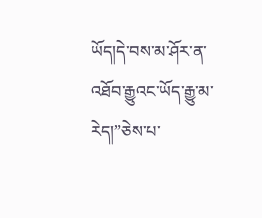ཡོད།དེ་བས་མ་ཤོར་ན་འཐོབ་རྒྱུའང་ཡོད་རྒྱུ་མ་རེད།”ཅེས་པ་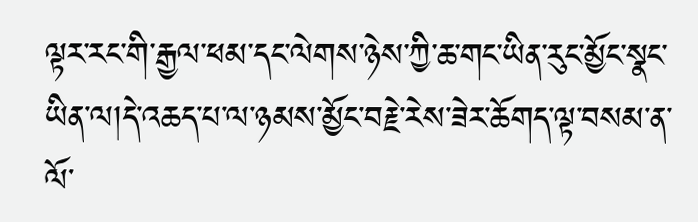ལྟར་རང་གི་རྒྱལ་ཕམ་དང་ལེགས་ཉེས་ཀྱི་ཆ་གང་ཡིན་རུང་མྱོང་སྣང་ཡིན་ལ།དེ་འཆད་པ་ལ་ཉམས་མྱོང་བརྗེ་རེས་ཟེར་ཆོགད་ལྟ་བསམ་ན་ལོ་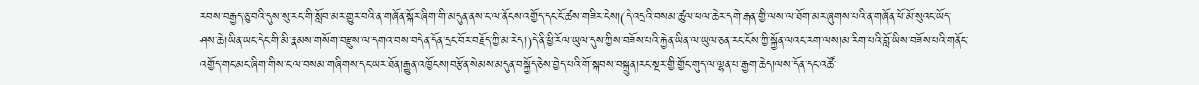རབས་བརྒྱད་ཅུ་བའི་དུས་སུ་རང་གི་སློབ་མར་གྱུར་བའི་ན་གཞོན་སྐོར་ཞིག་གི་མདུན་ནས་ང་ལ་ནོངས་འགྱོད་དང་ངོ་ཚས་གཟིར་ངེས།(དེ་འདྲའི་བསམ་ཚུལ་ཕལ་ཆེར་དགེ་རྒན་གྱི་ལས་ལ་ཐོག་མར་ཞུགས་པའི་ན་གཞོན་ཕོ་མོ་སུའང་ཡོད་ཤས་ཆེ།ཡིན་ཡང་དེང་གི་མི་རྣམས་གསོག་བརྫུས་ལ་དགའ་བས་བདེན་དོན་དྲང་བོར་བརྗོད་ཀྱི་མ་རེད།)དེ་ནི་ཕྱི་རོལ་ཡུལ་དུས་ཀྱིས་བཟོས་པའི་རྐྱེན་ཡིན་ལ་ཡུལ་ཅན་རང་ངོས་ཀྱི་སྐྱོན་ལའང་རག་ལས།མ་རིག་པའི་བློ་ཡིས་བཟོས་པའི་གནོང་འགྱོད་གང་མང་ཞིག་གིས་ང་ལ་བསམ་གཞིགས་དང་ཡར་ཐོན།རྒྱུན་འཁྱོངས།བརྩོན་སེམས་མདུན་བསྐྱོད་ཅེས་བྱེད་པའི་གོ་སྐབས་བསྐྲུན།རང་སྔར་གྱི་གྱོང་གུད་ལ་ལྷན་པ་རྒྱག་ཆེད།ལས་དོན་དང་འཚོ་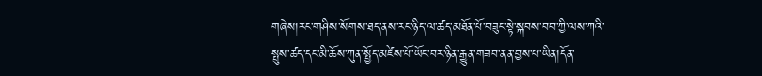གཞེས།རང་གཤིས་སོགས་ཐད་ནས་རང་ཉིད་ལ་ཚད་མཐོན་པོ་བཟུང་སྟེ་སྐབས་བབ་ཀྱི་ལས་ཀའི་སྤུས་ཚད་དང་མི་ཆོས་ཀུན་སྤྱོད་མཛེས་པོ་ཡོང་བར་ཉིན་རྒྱུན་གཟབ་ནན་བྱས་པ་ཡིན།དོན་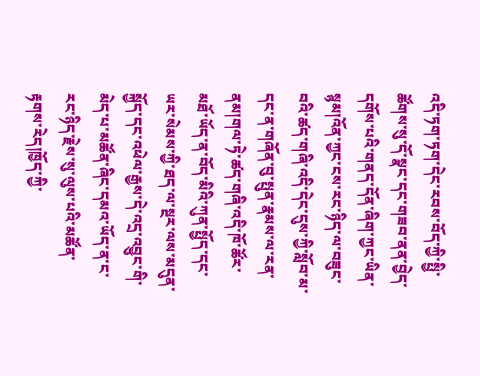འདི་ཏག་ཏག་དེང་རབས་བོད་ཀྱི་སྤྱི་ཚོགས་སུ་དོ་སྣང་དང་གཟབ་ནན་བྱེད་དགོས་པའི་གནད་དོན་ཞིག་ཀྱང་ཡིན་སྙམ།འོན་ཀྱང་ངས་རང་ཉིད་ལ་བཟུང་བའི་ཚད་གཞི་འདི་དེང་དུས་ཀྱི་སློབ་མ་དང་ན་གཞོན་བུ་སྤུན་རྣམས་ལ་རན་ནམ།གལ་ཏེ་ཚད་གཞི་འདི་ཁོ་ཚོར་མཐོ་ཡོད་ན་བོད་མིའི་ཀུན་སྤྱོད་དང་ཡར་སེམས་ཀྱི་ཐད་ལ་སྔར་ལས་མདུན་སྐྱོད་དང་འཕེལ་རྒྱས་དེ་འདྲ་འབྱུང་གི་མེད་པ་མཚོན་ཞིང་དམའ་ཡོད་ན་ང་རང་ཉིད་རྗེས་སུ་ལུས་པའི་མཚོན་རྟགས་རེད།ཁྱོད་ཀྱི་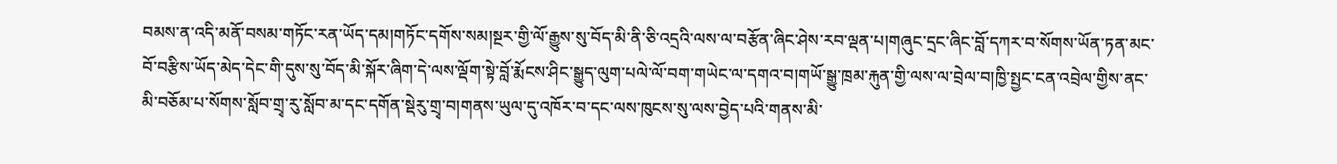བམས་ན་འདི་མནོ་བསམ་གཏོང་རན་ཡོད་དམ།གཏོང་དགོས་སམ།སྔར་གྱི་ལོ་རྒྱུས་སུ་བོད་མི་ནི་ཅི་འདྲའི་ལས་ལ་བརྩོན་ཞིང་ཤེས་རབ་ལྡན་པ།གཞུང་དྲང་ཞིང་བློ་དཀར་བ་སོགས་ཡོན་ཏན་མང་བོ་བརྩིས་ཡོད་མེད་དེང་གི་དུས་སུ་བོད་མི་སྐོར་ཞིག་དེ་ལས་ལྡོག་སྟེ་བློ་རྨོངས་ཤིང་སྒྱུད་ལུག་པལེ་ལོ་བག་གཡེང་ལ་དགའ་བ།གཡོ་སྒྱུ་ཁྲམ་རྐུན་གྱི་ལས་ལ་བྲེལ་བ།ཁྱི་སྤྱང་ངན་འབྲེལ་གྱིས་ནང་མི་བཅོམ་པ་སོགས་སློབ་གྲྭ་རུ་སློབ་མ་དང་དགོན་སྡེརུ་གྲྭ་བ།གནས་ཡུལ་དུ་འཁོར་བ་དང་ལས་ཁུངས་སུ་ལས་བྱེད་པའི་གནས་མི་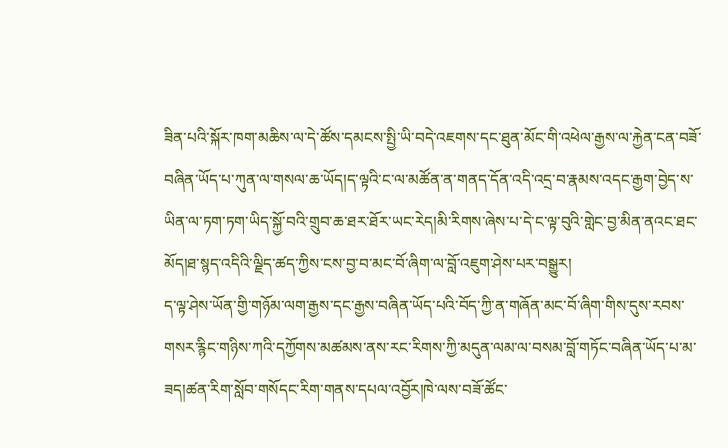ཟིན་པའི་སྐོར་ཁག་མཆིས་ལ་དེ་ཚོས་དམངས་སྤྱི་ཡི་བདེ་འཇགས་དང་ཐུན་མོང་གི་འཕེལ་རྒྱས་ལ་རྐྱེན་ངན་བཟོ་བཞིན་ཡོད་པ་ཀུན་ལ་གསལ་ཆ་ཡོད།ད་ལྟའི་ང་ལ་མཚོན་ན་གནད་དོན་འདི་འདྲ་བ་རྣམས་འདང་རྒྱག་བྱེད་ས་ཡིན་ལ་ཏག་ཏག་ཡིད་སྐྱོ་བའི་གྲུབ་ཆ་ཐར་ཐོར་ཡང་རེད།མི་རིགས་ཞེས་པ་དེ་ང་ལྟ་བུའི་གླེང་བྱ་མིན་ནའང་ཐང་མོད།ཐ་སྙད་འདིའི་ལྗིད་ཚད་ཀྱིས་ངས་བྱ་བ་མང་བོ་ཞིག་ལ་བློ་འཇུག་ཤེས་པར་བསྒྱུར།
ད་ལྟ་ཤེས་ཡོན་གྱི་གཉོམ་ལག་རྒྱས་དང་རྒྱས་བཞིན་ཡོད་པའི་བོད་ཀྱི་ན་གཞོན་མང་བོ་ཞིག་གིས་དུས་རབས་གསར་རྙིང་གཉིས་ཀའི་དཀྱོགས་མཚམས་ནས་རང་རིགས་ཀྱི་མདུན་ལམ་ལ་བསམ་བློ་གཏོང་བཞིན་ཡོད་པ་མ་ཟད།ཚན་རིག་སློབ་གསོདང་རིག་གནས་དཔལ་འབྱོར།ཁེ་ལས་བཟོ་ཚོང་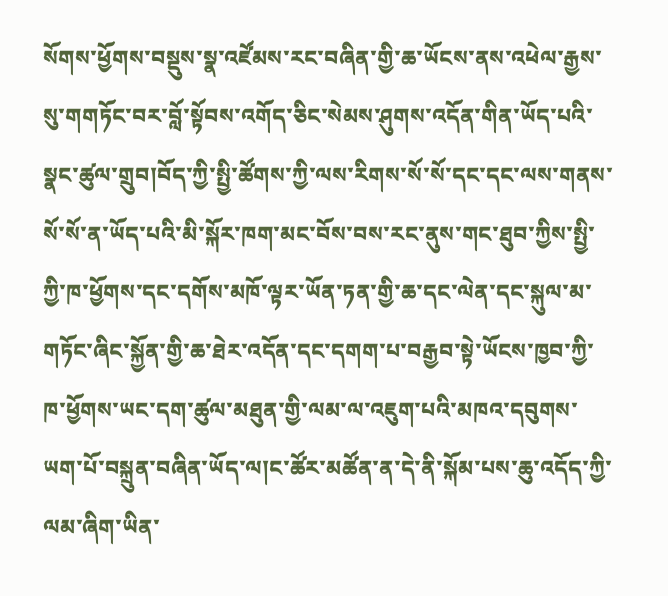སོགས་ཕྱོགས་བསྡུས་སྣ་འཛོམས་རང་བཞིན་གྱི་ཆ་ཡོངས་ནས་འཕེལ་རྒྱས་སུ་གགཏོང་བར་བློ་སྟོབས་འགོད་ཅིང་སེམས་ཤུགས་འདོན་གིན་ཡོད་པའི་སྣང་ཚུལ་གྲུབ།བོད་ཀྱི་སྤྱི་ཚོགས་ཀྱི་ལས་རིགས་སོ་སོ་དང་དང་ལས་གནས་སོ་སོ་ན་ཡོད་པའི་མི་སྐོར་ཁག་མང་བོས་བས་རང་ནུས་གང་ཐུབ་ཀྱིས་སྤྱི་ཀྱི་ཁ་ཕྱོགས་དང་དགོས་མཁོ་ལྟར་ཡོན་ཏན་གྱི་ཆ་དང་ལེན་དང་སྐུལ་མ་གཏོང་ཞིང་སྐྱོན་གྱི་ཆ་ཐེར་འདོན་དང་དགག་པ་བརྒྱབ་སྟེ་ཡོངས་ཁྱབ་ཀྱི་ཁ་ཕྱོགས་ཡང་དག་ཚུལ་མཐུན་གྱི་ལམ་ལ་འཇུག་པའི་མཁའ་དབུགས་ཡག་པོ་བསྐྲུན་བཞིན་ཡོད་ལ།ང་ཚོར་མཚོན་ན་དེ་ནི་སྐོམ་པས་ཆུ་འདོད་ཀྱི་ལམ་ཞིག་ཡིན་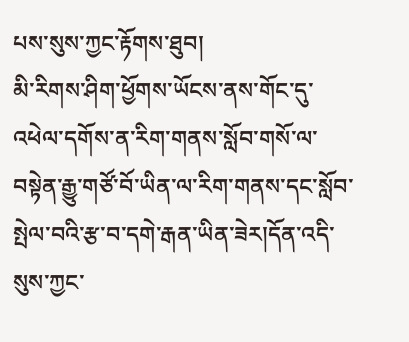པས་སུས་ཀྱང་རྟོགས་ཐུབ།
མི་རིགས་ཤིག་ཕྱོགས་ཡོངས་ནས་གོང་དུ་འཕེལ་དགོས་ན་རིག་གནས་སློབ་གསོ་ལ་བསྟེན་རྒྱུ་གཙོ་བོ་ཡིན་ལ་རིག་གནས་དང་སློབ་སྤེལ་བའི་རྩ་བ་དགེ་རྒན་ཡིན་ཟེར།དོན་འདི་སུས་ཀྱང་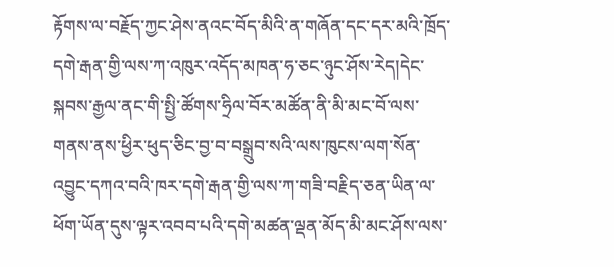རྟོགས་ལ་བརྗོད་ཀྱང་ཤེས་ནའང་བོད་མིའི་ན་གཞོན་དང་དར་མའི་ཁྲོད་དགེ་རྒན་གྱི་ལས་ཀ་འཁུར་འདོད་མཁན་ཧ་ཅང་ཉུང་ཤོས་རེད།དེང་སྐབས་རྒྱལ་ནང་གི་སྤྱི་ཚོགས་ཧྲིལ་བོར་མཚོན་ནི་མི་མང་བོ་ལས་གནས་ནས་ཕྱིར་ཕུད་ཅིང་བྱ་བ་བསྒྲུབ་སའི་ལས་ཁུངས་ལག་སོན་འབྱུང་དཀའ་བའི་ཁར་དགེ་རྒན་གྱི་ལས་ཀ་གཟི་བརྗིད་ཅན་ཡིན་ལ་ཕོག་ཡོན་དུས་ལྟར་འབབ་པའི་དགེ་མཚན་ལྡན་མོད་མི་མང་ཤོས་ལས་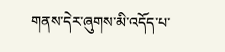གནས་དེར་ཞུགས་མི་འདོད་པ་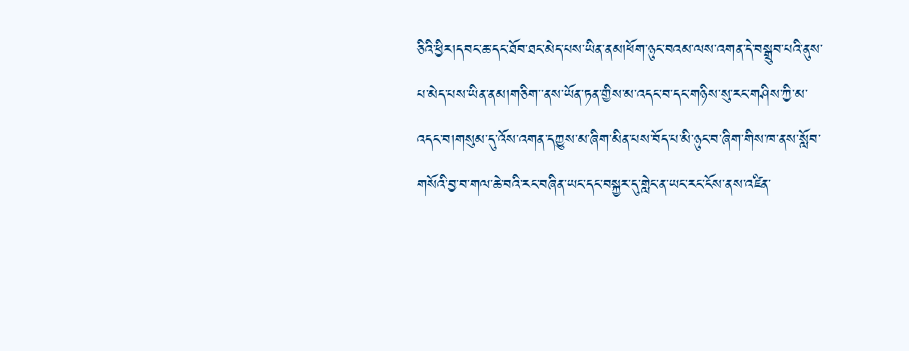ཅིའི་ཕྱིར།དབང་ཆ་དང་ཐོབ་ཐང་མེད་པས་ཡིན་ནམ།ཕོག་ཉུང་བའམ་ལས་འགན་དེ་བསྒྲུབ་པའི་ནུས་པ་མེད་པས་ཡིན་ནམ།གཅིག་་ནས་ཡོན་ཏན་གྱིས་མ་འདང་བ་དང་གཉིས་སུ་རང་གཤིས་ཀྱི་མ་འདང་བ།གསུམ་དུ་འོས་འགན་དཀྱུས་མ་ཞིག་མིན་པས་བོད་པ་མི་ཉུང་བ་ཞིག་གིས་ཁ་ནས་སློབ་གསོའི་བྱ་བ་གལ་ཆེ་བའི་རང་བཞིན་ཡང་དང་བསྐྱར་དུ་གླེང་ན་ཡང་རང་ངོས་ནས་འཛིན་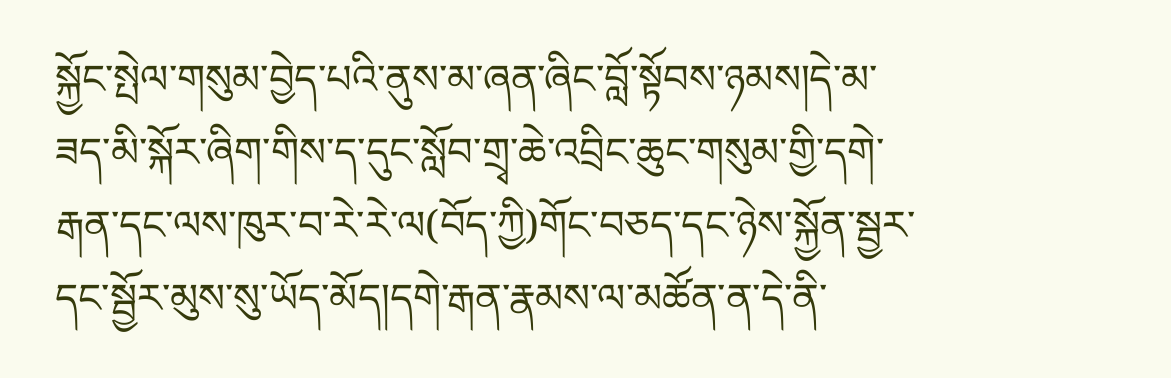སྐྱོང་སྤེལ་གསུམ་བྱེད་པའི་ནུས་མ་ཞན་ཞིང་བློ་སྟོབས་ཉམས།དེ་མ་ཟད་མི་སྐོར་ཞིག་གིས་ད་དུང་སློབ་གྲྭ་ཆེ་འབྲིང་ཆུང་གསུམ་གྱི་དགེ་རྒན་དང་ལས་ཁུར་བ་རེ་རེ་ལ(བོད་ཀྱི)གོང་བཅད་དང་ཉེས་སྐྱོན་སྦྱར་དང་སྦྱོར་མུས་སུ་ཡོད་མོད།དགེ་རྒན་རྣམས་ལ་མཚོན་ན་དེ་ནི་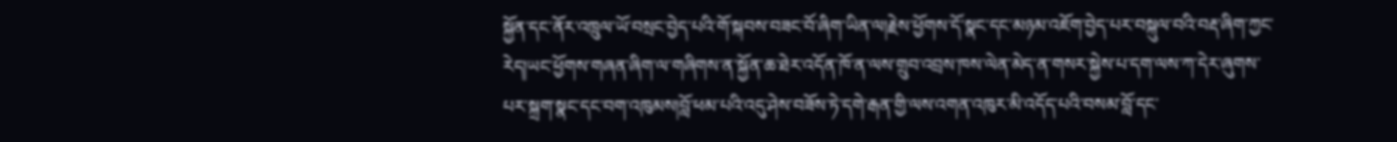སྐྱོན་དང་ནོར་འཁྲུལ་ཡོ་བསྲང་བྱེད་པའི་གོ་སྐབས་བཟང་བོ་ཞིག་ཡིན་ལ།རྗེས་ཕྱོགས་དོ་སྣང་དང་མཉམ་འཇོག་བྱེད་པར་བསྐུལ་བའི་བརྡ་ཞིག་ཀྱང་རེད།ཡང་ཕྱོགས་གཞན་ཞིག་ལ་གཞིགས་ན་སྐྱོན་ཆ་ཐེར་འདོན་ཁོ་ན་ལས་གྲུབ་འབྲས་ཁས་ལེན་མེད་ན་གསར་སྐྱེས་པ་དག་ལས་ཀ་དེར་ཞུགས་པར་སྐྲག་སྣང་དང་བག་འཁུམས།བློ་ཕམ་པའི་འདུ་ཤེས་བཟོས་ཏེ་དགེ་རྒན་གྱི་ལས་འགན་འཁུར་མི་འདོད་པའི་བསམ་བློ་དང་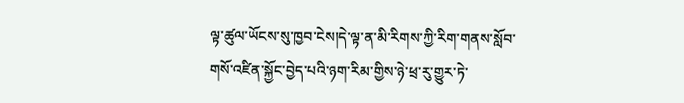ལྟ་ཚུལ་ཡོངས་སུ་ཁྱབ་ངེས།དེ་ལྟ་ན་མི་རིགས་ཀྱི་རིག་གནས་སློབ་གསོ་འཛིན་སྐྱོང་བྱེད་པའི་ཉག་རིམ་གྱིས་ཉེ་ཕྲ་རུ་གྱུར་ཏེ་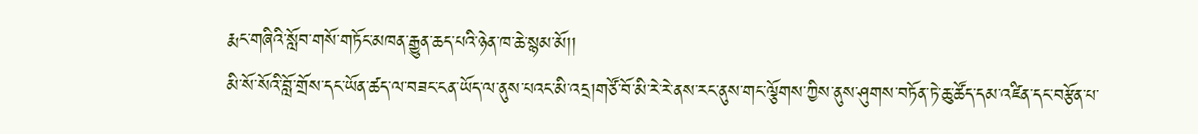རྨང་གཞིའི་སློབ་གསོ་གཏོང་མཁན་རྒྱུན་ཆད་པའི་ཉེན་ཁ་ཆེ་སྙམ་མོ།།
མི་སོ་སོའི་བློ་གྲོས་དང་ཡོན་ཚད་ལ་བཟང་ངན་ཡོད་ལ་ནུས་པའང་མི་འདྲ།གཙོ་བོ་མི་རེ་རེ་ནས་རང་ནུས་གང་ལྕོགས་ཀྱིས་ནུས་ཤུགས་བཏོན་ཏེ་ཆུ་ཚོད་དམ་འཛིན་དང་བརྩོན་པ་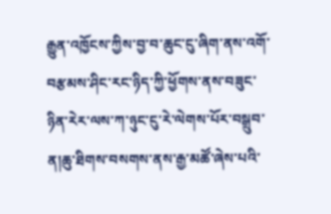རྒྱུན་འཁྱོངས་ཀྱིས་བྱ་བ་ཆུང་ངུ་ཞིག་ནས་འགོ་བརྩམས་ཤིང་རང་ཉིད་ཀྱི་ཕྱོགས་ནས་བཟུང་ཉིན་རེར་ལས་ཀ་ཉུང་ངུ་རེ་ལེགས་པོར་བསྒྲུབ་ན།ཆུ་ཐིགས་བསགས་ནས་རྒྱ་མཚོ་ཞེས་པའི་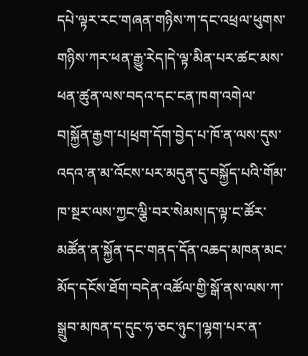དཔེ་ལྟར་རང་གཞན་གཉིས་ཀ་དང་འཕྲལ་ཕུགས་གཉིས་ཀར་ཕན་རྒྱུ་རེད།དེ་ལྟ་མིན་པར་ཚང་མས་ཕན་ཚུན་ལས་བདའ་དང་ངན་ཁག་འགེལ་བ།སྐྱོན་རྒྱག་པ།ཕྲག་དོག་བྱེད་པ་ཁོ་ན་ལས་དུས་འདའ་ན་མ་འོངས་པར་མདུན་དུ་བསྐྱོད་པའི་གོམ་ཁ་སྔར་ལས་ཀྱང་ལྕི་བར་སེམས།ད་ལྟ་ང་ཚོར་མཚོན་ན་སྐྱོན་དང་གནད་དོན་འཆད་མཁན་མང་མོད་དངོས་ཐོག་བདེན་འཚོལ་གྱི་སྒོ་ནས་ལས་ཀ་སྒྲུབ་མཁན་ད་དུང་ཧ་ཅང་ཉུང་།ལྷག་པར་ན་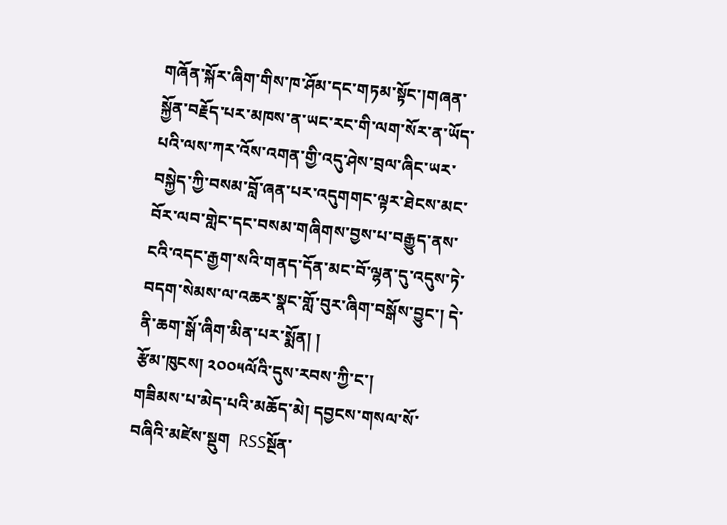གཞོན་སྐོར་ཞིག་གིས་ཁ་ཤོམ་དང་གཏམ་སྟོང་།གཞན་སྐྱོན་བརྗོད་པར་མཁས་ན་ཡང་རང་གི་ལག་སོར་ན་ཡོད་པའི་ལས་ཀར་འོས་འགན་གྱི་འདུ་ཤེས་བྲལ་ཞིང་ཡར་བསྐྱེད་ཀྱི་བསམ་བློ་ཞན་པར་འདུགགང་ལྟར་ཐེངས་མང་བོར་ལབ་གླེང་དང་བསམ་གཞིགས་བྱས་པ་བརྒྱུད་ནས་ངའི་འདང་རྒྱག་སའི་གནད་དོན་མང་བོ་ལྷན་དུ་འདུས་ཏེ་བདག་སེམས་ལ་འཆར་སྣང་གློ་བུར་ཞིག་བསྒོས་བྱུང་། དེ་ནི་ཆག་སྒོ་ཞིག་མིན་པར་སྨོན། །
རྩོམ་ཁུངས། ༢༠༠༥ལོའི་དུས་རབས་ཀྱི་ང་།
གཟིམས་པ་མེད་པའི་མཆོད་མེ། དབྱངས་གསལ་སོ་བཞིའི་མཛེས་སྡུག  RSSསྔོན་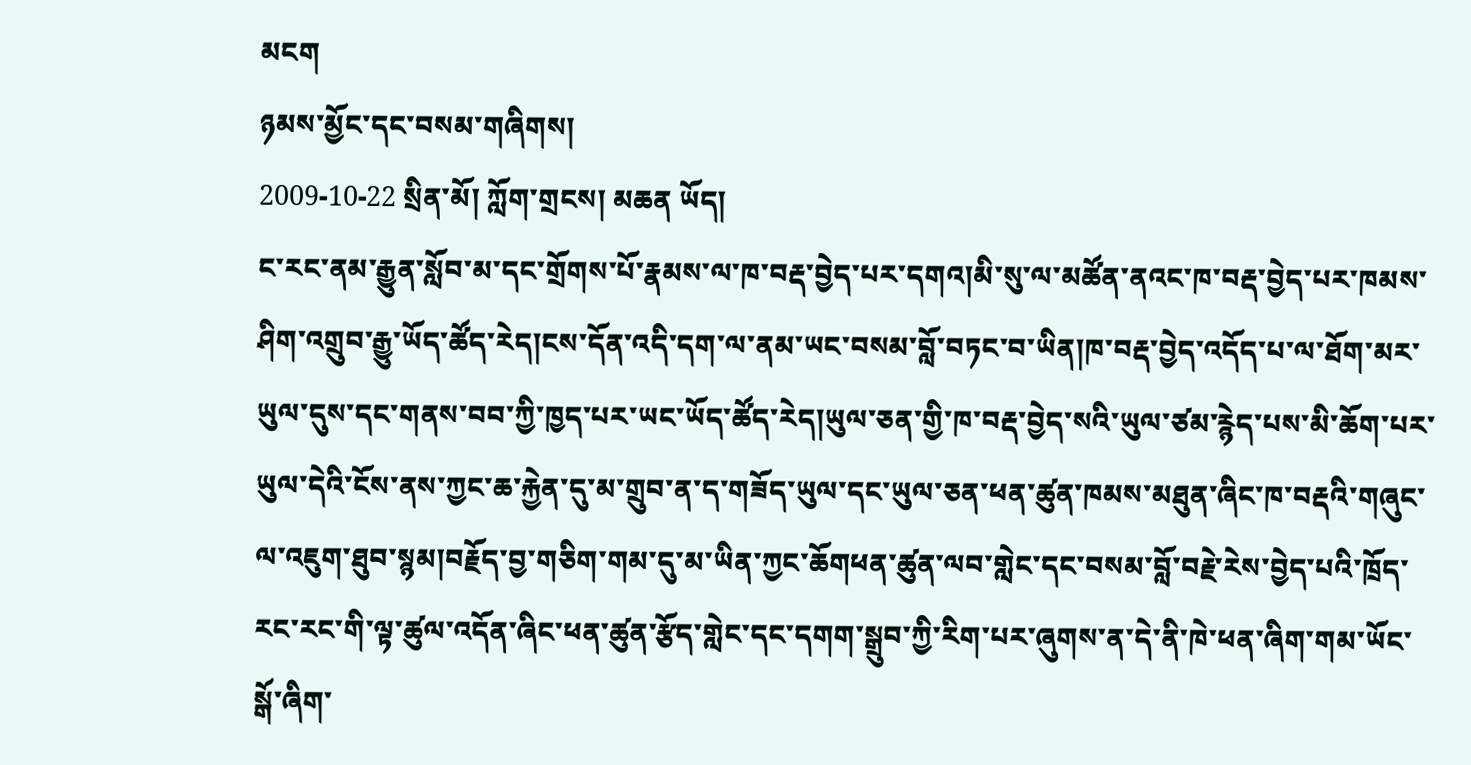མངག
ཉམས་མྱོང་དང་བསམ་གཞིགས།
2009-10-22 སྲིན་མོ། ཀློག་གྲངས། མཆན ཡོད།
ང་རང་ནམ་རྒྱུན་སློབ་མ་དང་གྲོགས་པོ་རྣམས་ལ་ཁ་བརྡ་བྱེད་པར་དགའ།མི་སུ་ལ་མཚོན་ནའང་ཁ་བརྡ་བྱེད་པར་ཁམས་ཤིག་འགྲུབ་རྒྱུ་ཡོད་ཚོད་རེད།ངས་དོན་འདི་དག་ལ་ནམ་ཡང་བསམ་བློ་བཏང་བ་ཡིན།ཁ་བརྡ་བྱེད་འདོད་པ་ལ་ཐོག་མར་ཡུལ་དུས་དང་གནས་བབ་ཀྱི་ཁྱད་པར་ཡང་ཡོད་ཚོད་རེད།ཡུལ་ཅན་གྱི་ཁ་བརྡ་བྱེད་སའི་ཡུལ་ཙམ་རྙེད་པས་མི་ཆོག་པར་ཡུལ་དེའི་ངོས་ནས་ཀྱང་ཆ་རྐྱེན་དུ་མ་གྲུབ་ན་ད་གཟོད་ཡུལ་དང་ཡུལ་ཅན་ཕན་ཚུན་ཁམས་མཐུན་ཞིང་ཁ་བརྡའི་གཞུང་ལ་འཇུག་ཐུབ་སྙམ།བརྗོད་བྱ་གཅིག་གམ་དུ་མ་ཡིན་ཀྱང་ཆོགཕན་ཚུན་ལབ་གླེང་དང་བསམ་བློ་བརྗེ་རེས་བྱེད་པའི་ཁྲོད་རང་རང་གི་ལྟ་ཚུལ་འདོན་ཞིང་ཕན་ཚུན་རྩོད་གླེང་དང་དགག་སྒྲུབ་ཀྱི་རིག་པར་ཞུགས་ན་དེ་ནི་ཁེ་ཕན་ཞིག་གམ་ཡོང་སྒོ་ཞིག་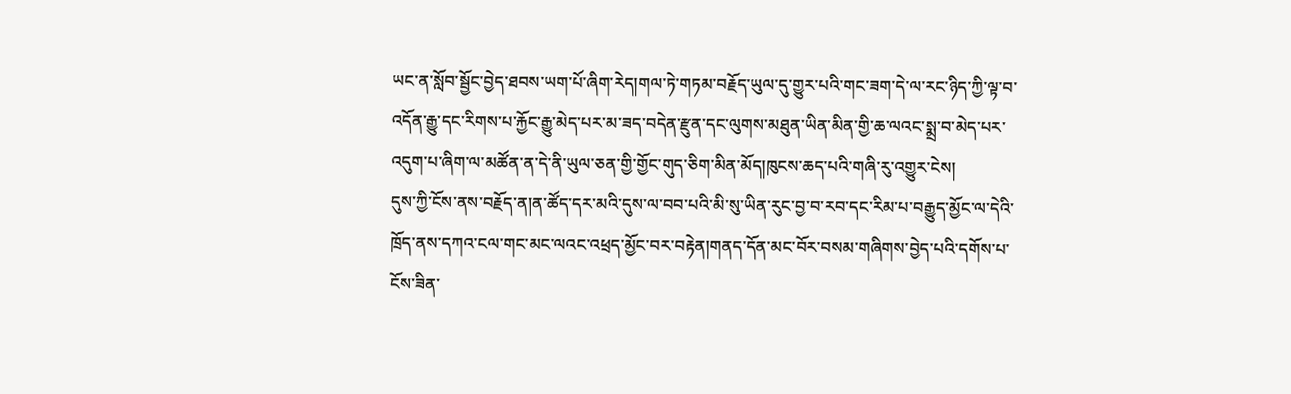ཡང་ན་སློབ་སྦྱོང་བྱེད་ཐབས་ཡག་པོ་ཞིག་རེད།གལ་ཏེ་གཏམ་བརྗོད་ཡུལ་དུ་གྱུར་པའི་གང་ཟག་དེ་ལ་རང་ཉིད་ཀྱི་ལྟ་བ་འདོན་རྒྱུ་དང་རིགས་པ་རྐྱོང་རྒྱུ་མེད་པར་མ་ཟད་བདེན་རྫུན་དང་ལུགས་མཐུན་ཡིན་མིན་གྱི་ཆ་ལའང་སྨྲ་བ་མེད་པར་འདུག་པ་ཞིག་ལ་མཚོན་ན་དེ་ནི་ཡུལ་ཅན་གྱི་གྱོང་གུད་ཅིག་མིན་མོད།ཁུངས་ཆད་པའི་གཞི་རུ་འགྱུར་ངེས།
དུས་ཀྱི་ངོས་ནས་བརྗོད་ན།ན་ཚོད་དར་མའི་དུས་ལ་བབ་པའི་མི་སུ་ཡིན་རུང་བྱ་བ་རབ་དང་རིམ་པ་བརྒྱུད་མྱོང་ལ་དེའི་ཁྲོད་ནས་དཀའ་ངལ་གང་མང་ལའང་འཕྲད་མྱོང་བར་བརྟེན།གནད་དོན་མང་བོར་བསམ་གཞིགས་བྱེད་པའི་དགོས་པ་ངོས་ཟིན་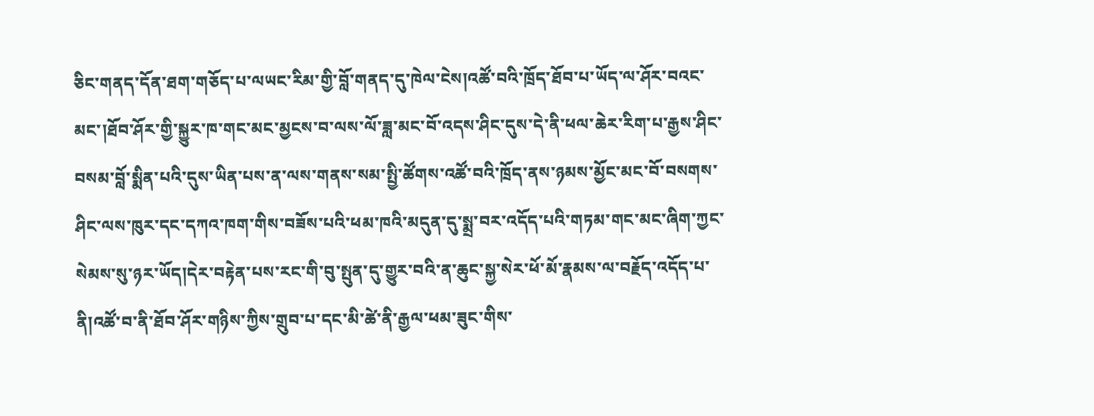ཅིང་གནད་དོན་ཐག་གཅོད་པ་ལཡང་རིམ་གྱི་བློ་གནད་དུ་ཁེལ་ངེས།འཚོ་བའི་ཁྲོད་ཐོབ་པ་ཡོད་ལ་ཤོར་བའང་མང་།ཐོབ་ཤོར་གྱི་སྐྱུར་ཁ་གང་མང་མྱངས་བ་ལས་ལོ་ཟླ་མང་བོ་འདས་ཤིང་དུས་དེ་ནི་ཕལ་ཆེར་རིག་པ་རྒྱས་ཤིང་བསམ་བློ་སྨིན་པའི་དུས་ཡིན་པས་ན་ལས་གནས་སམ་སྤྱི་ཚོགས་འཚོ་བའི་ཁྲོད་ནས་ཉམས་མྱོང་མང་བོ་བསགས་ཤིང་ལས་ཁུར་དང་དཀའ་ཁག་གིས་བཟོས་པའི་ཕམ་ཁའི་མདུན་དུ་སྨྲ་བར་འདོད་པའི་གཏམ་གང་མང་ཞིག་ཀྱང་སེམས་སུ་ཉར་ཡོད།དེར་བརྟེན་པས་རང་གི་བུ་སྤུན་དུ་གྱུར་བའི་ན་ཆུང་སྐྱ་སེར་ཕོ་མོ་རྣམས་ལ་བརྗོད་འདོད་པ་ནི།འཚོ་བ་ནི་ཐོབ་ཤོར་གཉིས་ཀྱིས་གྲུབ་པ་དང་མི་ཚེ་ནི་རྒྱལ་ཕམ་ཟུང་གིས་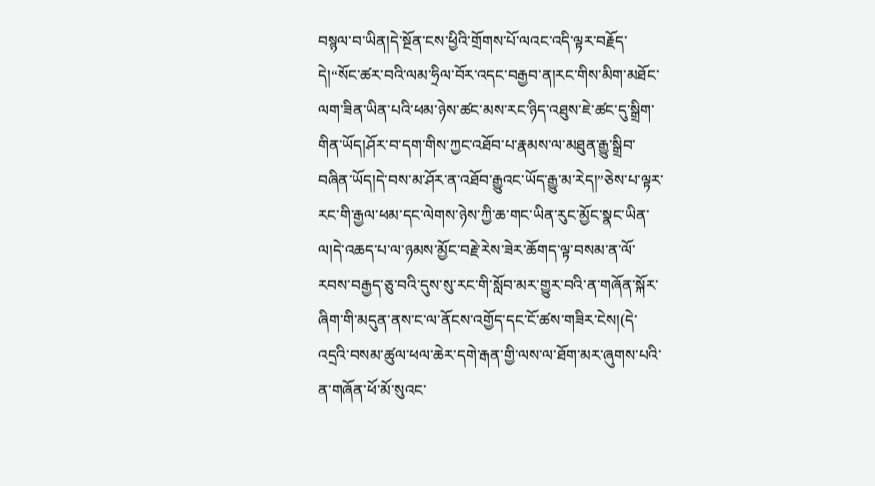བསྙལ་བ་ཡིན།དེ་སྔོན་ངས་ཕྱིའི་གྲོགས་པོ་ལའང་འདི་ལྟར་བརྗོད་དེ།“སོང་ཚར་བའི་ལམ་ཧྲིལ་བོར་འདང་བརྒྱབ་ན།རང་གིས་མིག་མཐོང་ལག་ཟིན་ཡིན་པའི་ཕམ་ཉེས་ཚང་མས་རང་ཉིད་འཐུས་ཇེ་ཚང་དུ་སྒྲིག་གིན་ཡོད།ཤོར་བ་དག་གིས་ཀྱང་འཐོབ་པ་རྣམས་ལ་མཐུན་རྒྱུ་སྒྲིབ་བཞིན་ཡོད།དེ་བས་མ་ཤོར་ན་འཐོབ་རྒྱུའང་ཡོད་རྒྱུ་མ་རེད།”ཅེས་པ་ལྟར་རང་གི་རྒྱལ་ཕམ་དང་ལེགས་ཉེས་ཀྱི་ཆ་གང་ཡིན་རུང་མྱོང་སྣང་ཡིན་ལ།དེ་འཆད་པ་ལ་ཉམས་མྱོང་བརྗེ་རེས་ཟེར་ཆོགད་ལྟ་བསམ་ན་ལོ་རབས་བརྒྱད་ཅུ་བའི་དུས་སུ་རང་གི་སློབ་མར་གྱུར་བའི་ན་གཞོན་སྐོར་ཞིག་གི་མདུན་ནས་ང་ལ་ནོངས་འགྱོད་དང་ངོ་ཚས་གཟིར་ངེས།(དེ་འདྲའི་བསམ་ཚུལ་ཕལ་ཆེར་དགེ་རྒན་གྱི་ལས་ལ་ཐོག་མར་ཞུགས་པའི་ན་གཞོན་ཕོ་མོ་སུའང་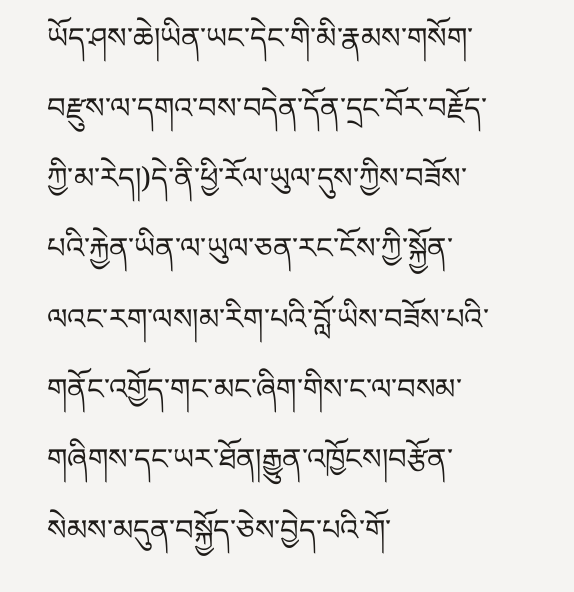ཡོད་ཤས་ཆེ།ཡིན་ཡང་དེང་གི་མི་རྣམས་གསོག་བརྫུས་ལ་དགའ་བས་བདེན་དོན་དྲང་བོར་བརྗོད་ཀྱི་མ་རེད།)དེ་ནི་ཕྱི་རོལ་ཡུལ་དུས་ཀྱིས་བཟོས་པའི་རྐྱེན་ཡིན་ལ་ཡུལ་ཅན་རང་ངོས་ཀྱི་སྐྱོན་ལའང་རག་ལས།མ་རིག་པའི་བློ་ཡིས་བཟོས་པའི་གནོང་འགྱོད་གང་མང་ཞིག་གིས་ང་ལ་བསམ་གཞིགས་དང་ཡར་ཐོན།རྒྱུན་འཁྱོངས།བརྩོན་སེམས་མདུན་བསྐྱོད་ཅེས་བྱེད་པའི་གོ་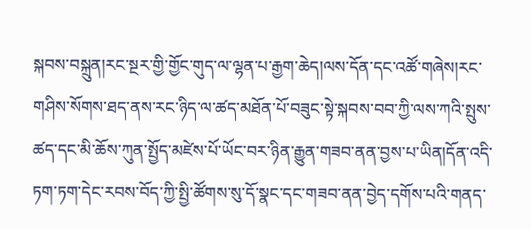སྐབས་བསྐྲུན།རང་སྔར་གྱི་གྱོང་གུད་ལ་ལྷན་པ་རྒྱག་ཆེད།ལས་དོན་དང་འཚོ་གཞེས།རང་གཤིས་སོགས་ཐད་ནས་རང་ཉིད་ལ་ཚད་མཐོན་པོ་བཟུང་སྟེ་སྐབས་བབ་ཀྱི་ལས་ཀའི་སྤུས་ཚད་དང་མི་ཆོས་ཀུན་སྤྱོད་མཛེས་པོ་ཡོང་བར་ཉིན་རྒྱུན་གཟབ་ནན་བྱས་པ་ཡིན།དོན་འདི་ཏག་ཏག་དེང་རབས་བོད་ཀྱི་སྤྱི་ཚོགས་སུ་དོ་སྣང་དང་གཟབ་ནན་བྱེད་དགོས་པའི་གནད་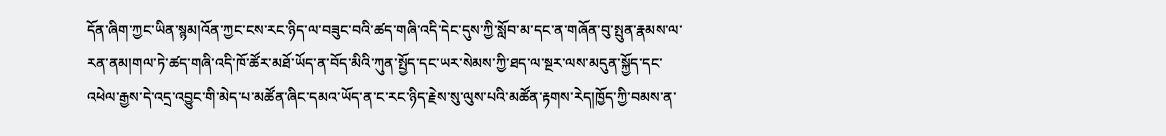དོན་ཞིག་ཀྱང་ཡིན་སྙམ།འོན་ཀྱང་ངས་རང་ཉིད་ལ་བཟུང་བའི་ཚད་གཞི་འདི་དེང་དུས་ཀྱི་སློབ་མ་དང་ན་གཞོན་བུ་སྤུན་རྣམས་ལ་རན་ནམ།གལ་ཏེ་ཚད་གཞི་འདི་ཁོ་ཚོར་མཐོ་ཡོད་ན་བོད་མིའི་ཀུན་སྤྱོད་དང་ཡར་སེམས་ཀྱི་ཐད་ལ་སྔར་ལས་མདུན་སྐྱོད་དང་འཕེལ་རྒྱས་དེ་འདྲ་འབྱུང་གི་མེད་པ་མཚོན་ཞིང་དམའ་ཡོད་ན་ང་རང་ཉིད་རྗེས་སུ་ལུས་པའི་མཚོན་རྟགས་རེད།ཁྱོད་ཀྱི་བམས་ན་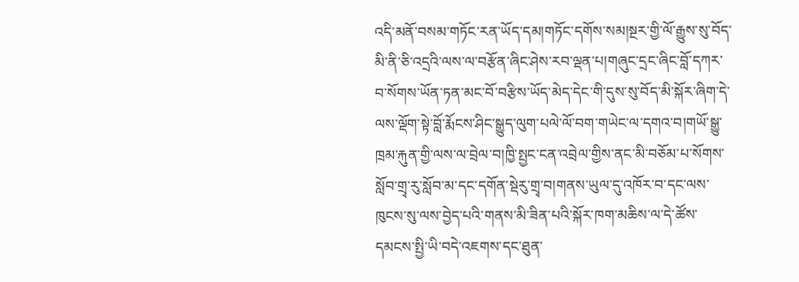འདི་མནོ་བསམ་གཏོང་རན་ཡོད་དམ།གཏོང་དགོས་སམ།སྔར་གྱི་ལོ་རྒྱུས་སུ་བོད་མི་ནི་ཅི་འདྲའི་ལས་ལ་བརྩོན་ཞིང་ཤེས་རབ་ལྡན་པ།གཞུང་དྲང་ཞིང་བློ་དཀར་བ་སོགས་ཡོན་ཏན་མང་བོ་བརྩིས་ཡོད་མེད་དེང་གི་དུས་སུ་བོད་མི་སྐོར་ཞིག་དེ་ལས་ལྡོག་སྟེ་བློ་རྨོངས་ཤིང་སྒྱུད་ལུག་པལེ་ལོ་བག་གཡེང་ལ་དགའ་བ།གཡོ་སྒྱུ་ཁྲམ་རྐུན་གྱི་ལས་ལ་བྲེལ་བ།ཁྱི་སྤྱང་ངན་འབྲེལ་གྱིས་ནང་མི་བཅོམ་པ་སོགས་སློབ་གྲྭ་རུ་སློབ་མ་དང་དགོན་སྡེརུ་གྲྭ་བ།གནས་ཡུལ་དུ་འཁོར་བ་དང་ལས་ཁུངས་སུ་ལས་བྱེད་པའི་གནས་མི་ཟིན་པའི་སྐོར་ཁག་མཆིས་ལ་དེ་ཚོས་དམངས་སྤྱི་ཡི་བདེ་འཇགས་དང་ཐུན་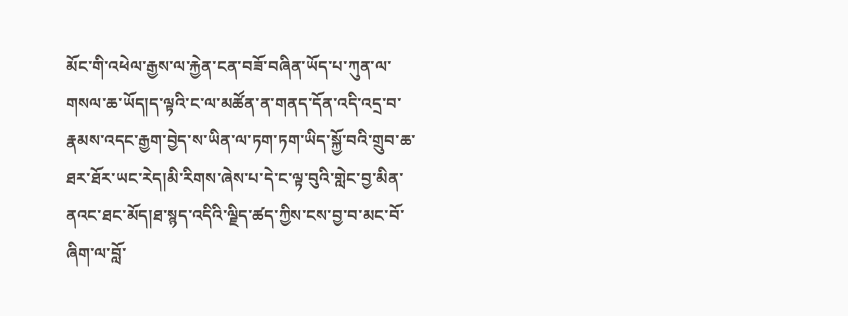མོང་གི་འཕེལ་རྒྱས་ལ་རྐྱེན་ངན་བཟོ་བཞིན་ཡོད་པ་ཀུན་ལ་གསལ་ཆ་ཡོད།ད་ལྟའི་ང་ལ་མཚོན་ན་གནད་དོན་འདི་འདྲ་བ་རྣམས་འདང་རྒྱག་བྱེད་ས་ཡིན་ལ་ཏག་ཏག་ཡིད་སྐྱོ་བའི་གྲུབ་ཆ་ཐར་ཐོར་ཡང་རེད།མི་རིགས་ཞེས་པ་དེ་ང་ལྟ་བུའི་གླེང་བྱ་མིན་ནའང་ཐང་མོད།ཐ་སྙད་འདིའི་ལྗིད་ཚད་ཀྱིས་ངས་བྱ་བ་མང་བོ་ཞིག་ལ་བློ་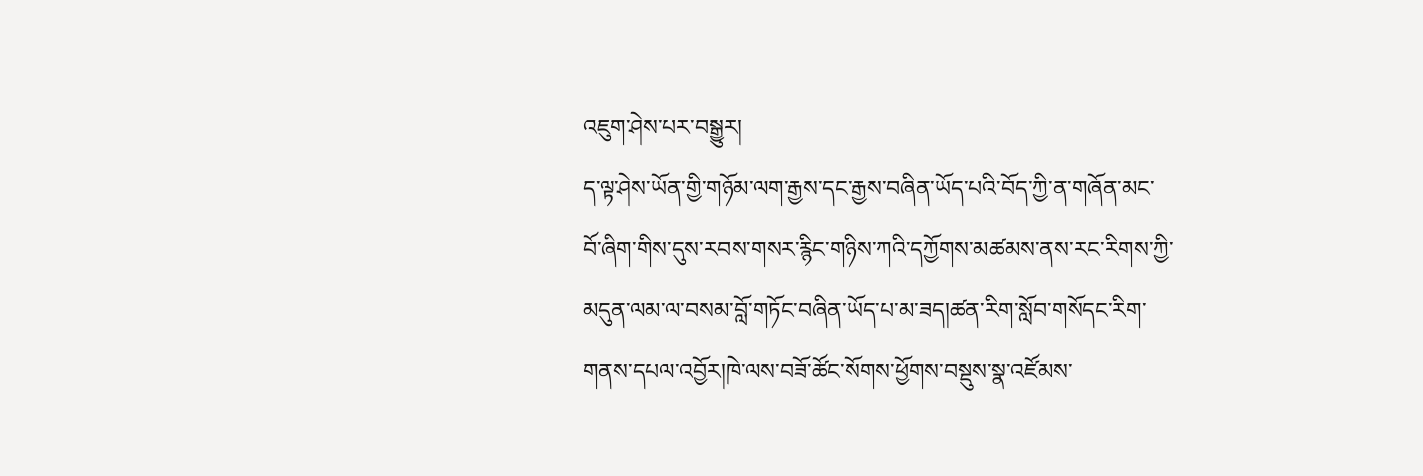འཇུག་ཤེས་པར་བསྒྱུར།
ད་ལྟ་ཤེས་ཡོན་གྱི་གཉོམ་ལག་རྒྱས་དང་རྒྱས་བཞིན་ཡོད་པའི་བོད་ཀྱི་ན་གཞོན་མང་བོ་ཞིག་གིས་དུས་རབས་གསར་རྙིང་གཉིས་ཀའི་དཀྱོགས་མཚམས་ནས་རང་རིགས་ཀྱི་མདུན་ལམ་ལ་བསམ་བློ་གཏོང་བཞིན་ཡོད་པ་མ་ཟད།ཚན་རིག་སློབ་གསོདང་རིག་གནས་དཔལ་འབྱོར།ཁེ་ལས་བཟོ་ཚོང་སོགས་ཕྱོགས་བསྡུས་སྣ་འཛོམས་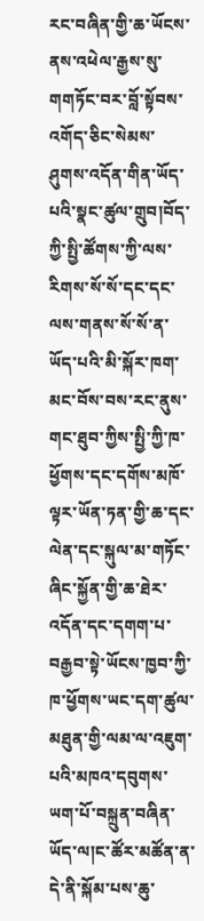རང་བཞིན་གྱི་ཆ་ཡོངས་ནས་འཕེལ་རྒྱས་སུ་གགཏོང་བར་བློ་སྟོབས་འགོད་ཅིང་སེམས་ཤུགས་འདོན་གིན་ཡོད་པའི་སྣང་ཚུལ་གྲུབ།བོད་ཀྱི་སྤྱི་ཚོགས་ཀྱི་ལས་རིགས་སོ་སོ་དང་དང་ལས་གནས་སོ་སོ་ན་ཡོད་པའི་མི་སྐོར་ཁག་མང་བོས་བས་རང་ནུས་གང་ཐུབ་ཀྱིས་སྤྱི་ཀྱི་ཁ་ཕྱོགས་དང་དགོས་མཁོ་ལྟར་ཡོན་ཏན་གྱི་ཆ་དང་ལེན་དང་སྐུལ་མ་གཏོང་ཞིང་སྐྱོན་གྱི་ཆ་ཐེར་འདོན་དང་དགག་པ་བརྒྱབ་སྟེ་ཡོངས་ཁྱབ་ཀྱི་ཁ་ཕྱོགས་ཡང་དག་ཚུལ་མཐུན་གྱི་ལམ་ལ་འཇུག་པའི་མཁའ་དབུགས་ཡག་པོ་བསྐྲུན་བཞིན་ཡོད་ལ།ང་ཚོར་མཚོན་ན་དེ་ནི་སྐོམ་པས་ཆུ་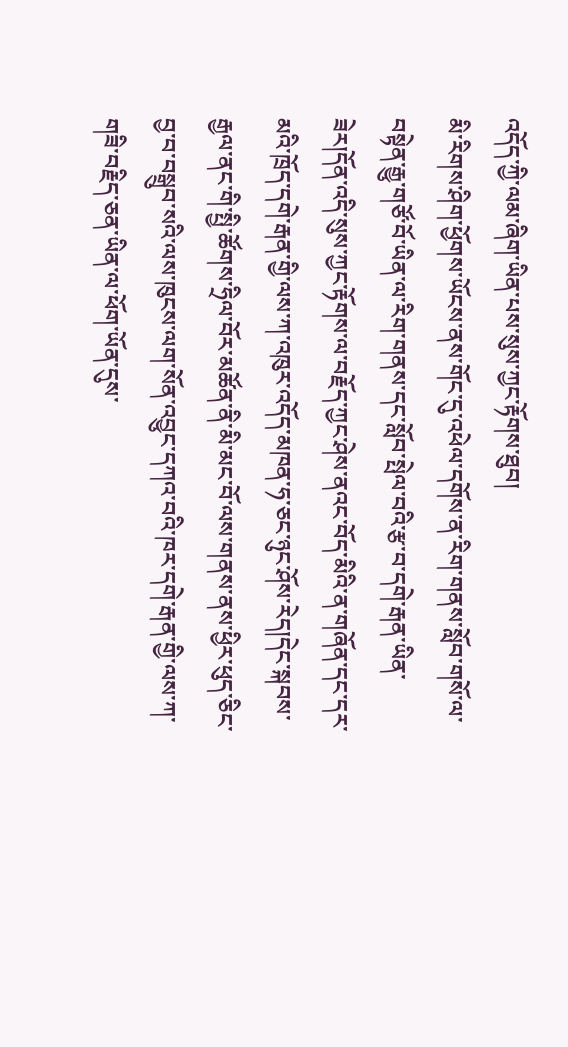འདོད་ཀྱི་ལམ་ཞིག་ཡིན་པས་སུས་ཀྱང་རྟོགས་ཐུབ།
མི་རིགས་ཤིག་ཕྱོགས་ཡོངས་ནས་གོང་དུ་འཕེལ་དགོས་ན་རིག་གནས་སློབ་གསོ་ལ་བསྟེན་རྒྱུ་གཙོ་བོ་ཡིན་ལ་རིག་གནས་དང་སློབ་སྤེལ་བའི་རྩ་བ་དགེ་རྒན་ཡིན་ཟེར།དོན་འདི་སུས་ཀྱང་རྟོགས་ལ་བརྗོད་ཀྱང་ཤེས་ནའང་བོད་མིའི་ན་གཞོན་དང་དར་མའི་ཁྲོད་དགེ་རྒན་གྱི་ལས་ཀ་འཁུར་འདོད་མཁན་ཧ་ཅང་ཉུང་ཤོས་རེད།དེང་སྐབས་རྒྱལ་ནང་གི་སྤྱི་ཚོགས་ཧྲིལ་བོར་མཚོན་ནི་མི་མང་བོ་ལས་གནས་ནས་ཕྱིར་ཕུད་ཅིང་བྱ་བ་བསྒྲུབ་སའི་ལས་ཁུངས་ལག་སོན་འབྱུང་དཀའ་བའི་ཁར་དགེ་རྒན་གྱི་ལས་ཀ་གཟི་བརྗིད་ཅན་ཡིན་ལ་ཕོག་ཡོན་དུས་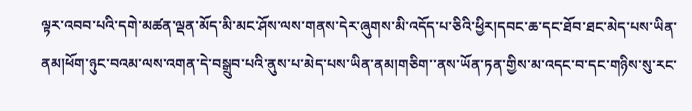ལྟར་འབབ་པའི་དགེ་མཚན་ལྡན་མོད་མི་མང་ཤོས་ལས་གནས་དེར་ཞུགས་མི་འདོད་པ་ཅིའི་ཕྱིར།དབང་ཆ་དང་ཐོབ་ཐང་མེད་པས་ཡིན་ནམ།ཕོག་ཉུང་བའམ་ལས་འགན་དེ་བསྒྲུབ་པའི་ནུས་པ་མེད་པས་ཡིན་ནམ།གཅིག་་ནས་ཡོན་ཏན་གྱིས་མ་འདང་བ་དང་གཉིས་སུ་རང་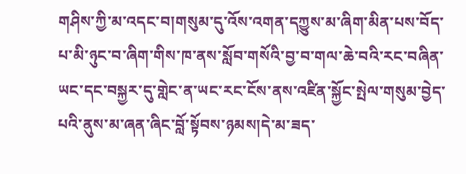གཤིས་ཀྱི་མ་འདང་བ།གསུམ་དུ་འོས་འགན་དཀྱུས་མ་ཞིག་མིན་པས་བོད་པ་མི་ཉུང་བ་ཞིག་གིས་ཁ་ནས་སློབ་གསོའི་བྱ་བ་གལ་ཆེ་བའི་རང་བཞིན་ཡང་དང་བསྐྱར་དུ་གླེང་ན་ཡང་རང་ངོས་ནས་འཛིན་སྐྱོང་སྤེལ་གསུམ་བྱེད་པའི་ནུས་མ་ཞན་ཞིང་བློ་སྟོབས་ཉམས།དེ་མ་ཟད་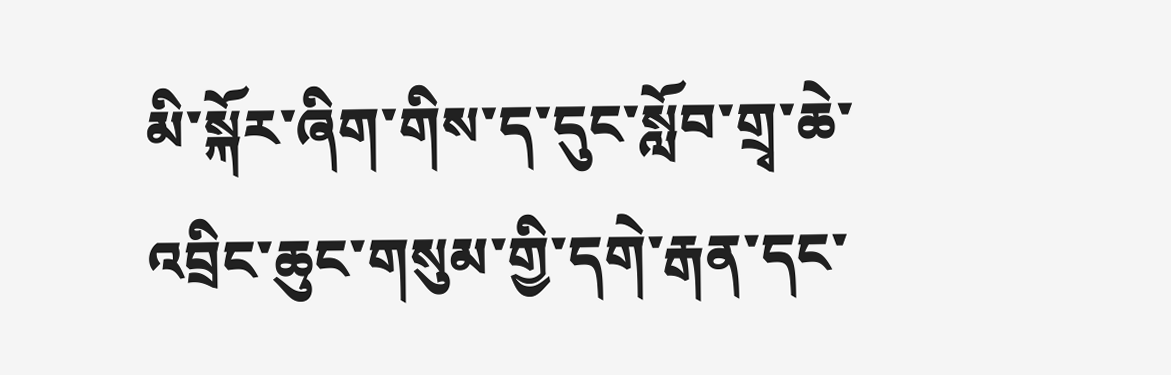མི་སྐོར་ཞིག་གིས་ད་དུང་སློབ་གྲྭ་ཆེ་འབྲིང་ཆུང་གསུམ་གྱི་དགེ་རྒན་དང་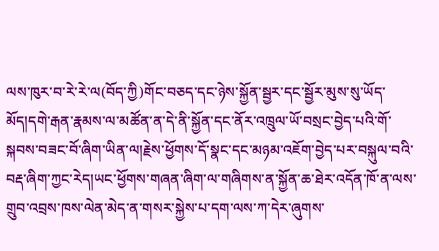ལས་ཁུར་བ་རེ་རེ་ལ(བོད་ཀྱི)གོང་བཅད་དང་ཉེས་སྐྱོན་སྦྱར་དང་སྦྱོར་མུས་སུ་ཡོད་མོད།དགེ་རྒན་རྣམས་ལ་མཚོན་ན་དེ་ནི་སྐྱོན་དང་ནོར་འཁྲུལ་ཡོ་བསྲང་བྱེད་པའི་གོ་སྐབས་བཟང་བོ་ཞིག་ཡིན་ལ།རྗེས་ཕྱོགས་དོ་སྣང་དང་མཉམ་འཇོག་བྱེད་པར་བསྐུལ་བའི་བརྡ་ཞིག་ཀྱང་རེད།ཡང་ཕྱོགས་གཞན་ཞིག་ལ་གཞིགས་ན་སྐྱོན་ཆ་ཐེར་འདོན་ཁོ་ན་ལས་གྲུབ་འབྲས་ཁས་ལེན་མེད་ན་གསར་སྐྱེས་པ་དག་ལས་ཀ་དེར་ཞུགས་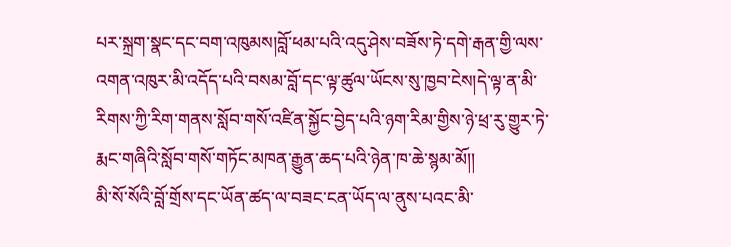པར་སྐྲག་སྣང་དང་བག་འཁུམས།བློ་ཕམ་པའི་འདུ་ཤེས་བཟོས་ཏེ་དགེ་རྒན་གྱི་ལས་འགན་འཁུར་མི་འདོད་པའི་བསམ་བློ་དང་ལྟ་ཚུལ་ཡོངས་སུ་ཁྱབ་ངེས།དེ་ལྟ་ན་མི་རིགས་ཀྱི་རིག་གནས་སློབ་གསོ་འཛིན་སྐྱོང་བྱེད་པའི་ཉག་རིམ་གྱིས་ཉེ་ཕྲ་རུ་གྱུར་ཏེ་རྨང་གཞིའི་སློབ་གསོ་གཏོང་མཁན་རྒྱུན་ཆད་པའི་ཉེན་ཁ་ཆེ་སྙམ་མོ།།
མི་སོ་སོའི་བློ་གྲོས་དང་ཡོན་ཚད་ལ་བཟང་ངན་ཡོད་ལ་ནུས་པའང་མི་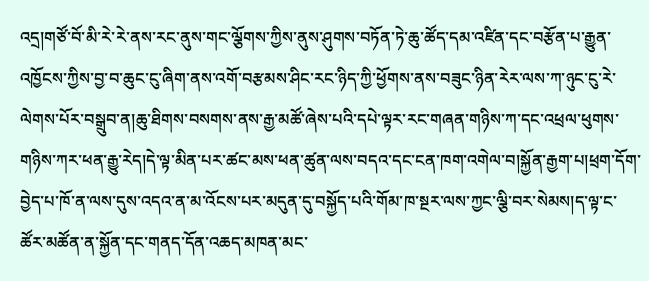འདྲ།གཙོ་བོ་མི་རེ་རེ་ནས་རང་ནུས་གང་ལྕོགས་ཀྱིས་ནུས་ཤུགས་བཏོན་ཏེ་ཆུ་ཚོད་དམ་འཛིན་དང་བརྩོན་པ་རྒྱུན་འཁྱོངས་ཀྱིས་བྱ་བ་ཆུང་ངུ་ཞིག་ནས་འགོ་བརྩམས་ཤིང་རང་ཉིད་ཀྱི་ཕྱོགས་ནས་བཟུང་ཉིན་རེར་ལས་ཀ་ཉུང་ངུ་རེ་ལེགས་པོར་བསྒྲུབ་ན།ཆུ་ཐིགས་བསགས་ནས་རྒྱ་མཚོ་ཞེས་པའི་དཔེ་ལྟར་རང་གཞན་གཉིས་ཀ་དང་འཕྲལ་ཕུགས་གཉིས་ཀར་ཕན་རྒྱུ་རེད།དེ་ལྟ་མིན་པར་ཚང་མས་ཕན་ཚུན་ལས་བདའ་དང་ངན་ཁག་འགེལ་བ།སྐྱོན་རྒྱག་པ།ཕྲག་དོག་བྱེད་པ་ཁོ་ན་ལས་དུས་འདའ་ན་མ་འོངས་པར་མདུན་དུ་བསྐྱོད་པའི་གོམ་ཁ་སྔར་ལས་ཀྱང་ལྕི་བར་སེམས།ད་ལྟ་ང་ཚོར་མཚོན་ན་སྐྱོན་དང་གནད་དོན་འཆད་མཁན་མང་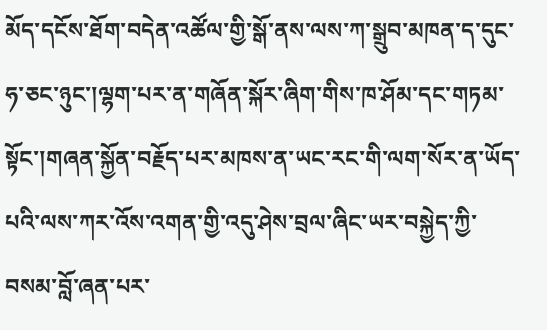མོད་དངོས་ཐོག་བདེན་འཚོལ་གྱི་སྒོ་ནས་ལས་ཀ་སྒྲུབ་མཁན་ད་དུང་ཧ་ཅང་ཉུང་།ལྷག་པར་ན་གཞོན་སྐོར་ཞིག་གིས་ཁ་ཤོམ་དང་གཏམ་སྟོང་།གཞན་སྐྱོན་བརྗོད་པར་མཁས་ན་ཡང་རང་གི་ལག་སོར་ན་ཡོད་པའི་ལས་ཀར་འོས་འགན་གྱི་འདུ་ཤེས་བྲལ་ཞིང་ཡར་བསྐྱེད་ཀྱི་བསམ་བློ་ཞན་པར་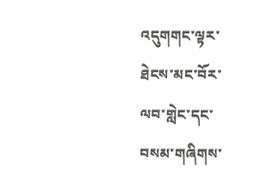འདུགགང་ལྟར་ཐེངས་མང་བོར་ལབ་གླེང་དང་བསམ་གཞིགས་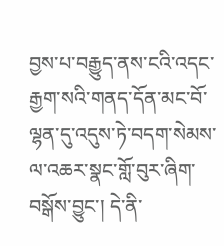བྱས་པ་བརྒྱུད་ནས་ངའི་འདང་རྒྱག་སའི་གནད་དོན་མང་བོ་ལྷན་དུ་འདུས་ཏེ་བདག་སེམས་ལ་འཆར་སྣང་གློ་བུར་ཞིག་བསྒོས་བྱུང་། དེ་ནི་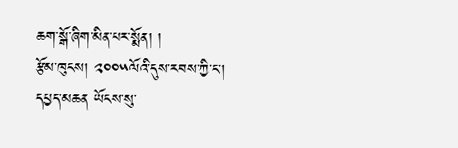ཆག་སྒོ་ཞིག་མིན་པར་སྨོན། །
རྩོམ་ཁུངས། ༢༠༠༥ལོའི་དུས་རབས་ཀྱི་ང་།
དཔྱད་མཆན ཡོངས་སུ་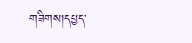གཟིགས།དཔྱད་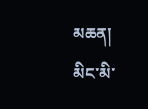མཆན།
མིང་མི་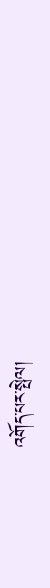འགོད་པར་སྤེལ།